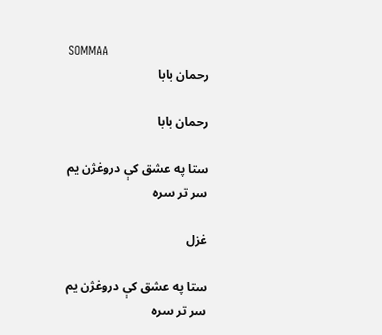SOMMAA
رحمان بابا

رحمان بابا

ستا په عشق کې دروغژن يم سر تر سره

غزل

ستا په عشق کې دروغژن يم سر تر سره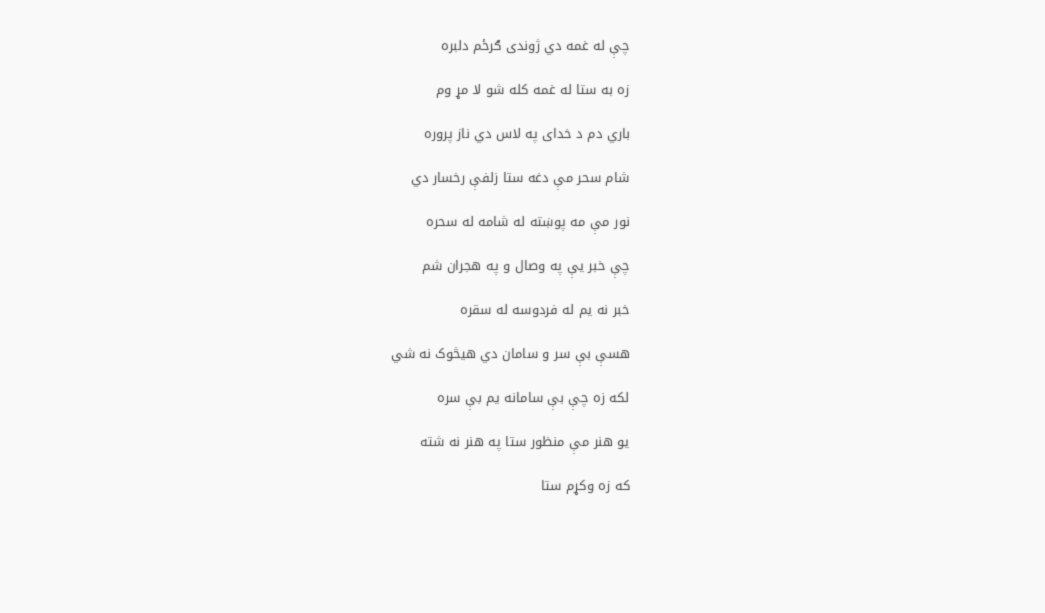چې له غمه دي ژوندی ګرځم دلبره

زه به ستا له غمه کله شو لا مړ وم

باري دم د خدای په لاس دي ناز پروره

شام سحر مې دغه ستا زلفې رخسار دي

نور مې مه پوښته له شامه له سحره

چې خبر يې په وصال و په هجران شم

خبر نه يم له فردوسه له سقره

هسې بې سر و سامان دي هيڅوک نه شي

لکه زه چې بې سامانه يم بې سره

يو هنر مې منظور ستا په هنر نه شته

که زه وکړم ستا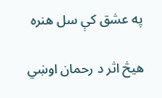په عشق کې سل هنره

هيڅ اثر د رحمان اوښي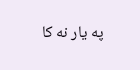په يار نه کا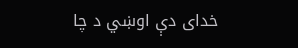خدای دې اوښي د چا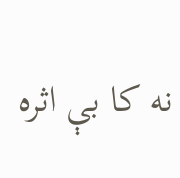نه کا بې اثره